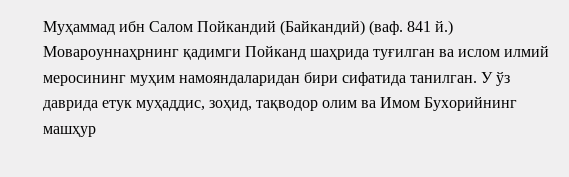Муҳаммад ибн Салом Пойкандий (Байкандий) (ваф. 841 й.) Мовароуннаҳрнинг қадимги Пойканд шаҳрида туғилган ва ислом илмий меросининг муҳим намояндаларидан бири сифатида танилган. У ўз даврида етук муҳаддис, зоҳид, тақводор олим ва Имом Бухорийнинг машҳур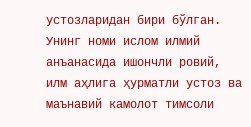устозларидан бири бўлган. Унинг номи ислом илмий анъанасида ишончли ровий, илм аҳлига ҳурматли устоз ва маънавий камолот тимсоли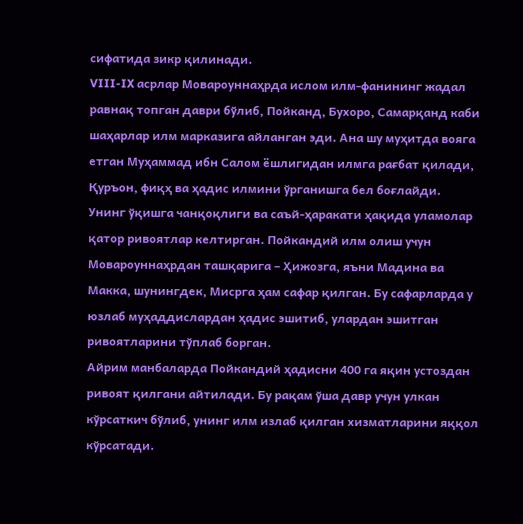сифатида зикр қилинади.
VIII-IX асрлар Мовароуннаҳрда ислом илм-фанининг жадал равнақ топган даври бўлиб, Пойканд, Бухоро, Самарқанд каби шаҳарлар илм марказига айланган эди. Ана шу муҳитда вояга етган Муҳаммад ибн Салом ёшлигидан илмга рағбат қилади, Қуръон, фиқҳ ва ҳадис илмини ўрганишга бел боғлайди.
Унинг ўқишга чанқоқлиги ва саъй-ҳаракати ҳақида уламолар қатор ривоятлар келтирган. Пойкандий илм олиш учун Мовароуннаҳрдан ташқарига – Ҳижозга, яъни Мадина ва Макка, шунингдек, Мисрга ҳам сафар қилган. Бу сафарларда у юзлаб муҳаддислардан ҳадис эшитиб, улардан эшитган ривоятларини тўплаб борган.
Айрим манбаларда Пойкандий ҳадисни 400 га яқин устоздан ривоят қилгани айтилади. Бу рақам ўша давр учун улкан кўрсаткич бўлиб, унинг илм излаб қилган хизматларини яққол кўрсатади.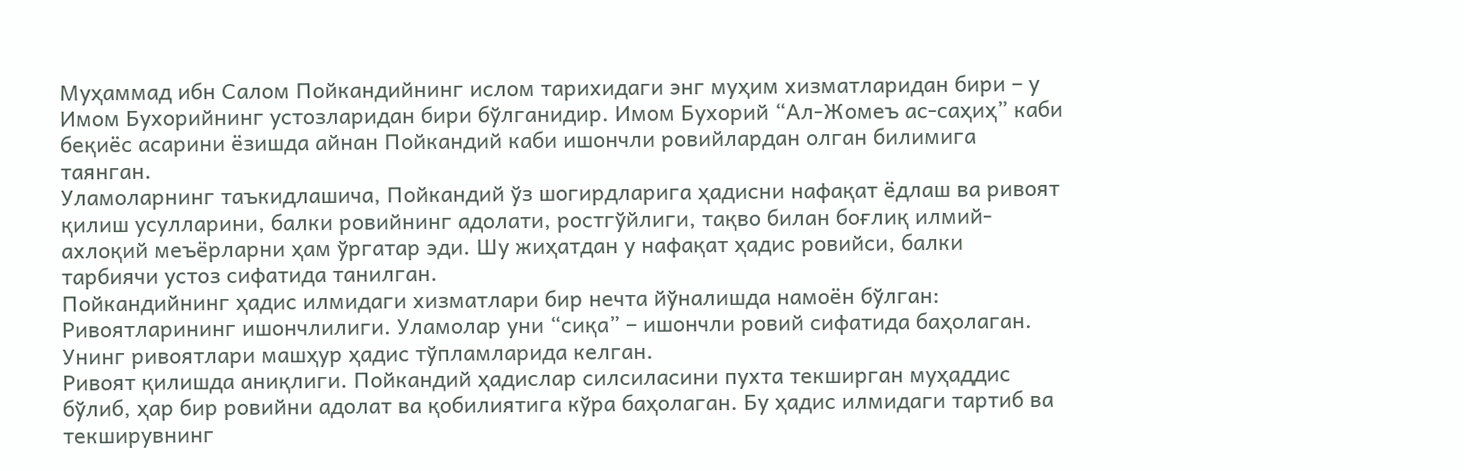Муҳаммад ибн Салом Пойкандийнинг ислом тарихидаги энг муҳим хизматларидан бири – у Имом Бухорийнинг устозларидан бири бўлганидир. Имом Бухорий “Ал-Жомеъ ас-саҳиҳ” каби беқиёс асарини ёзишда айнан Пойкандий каби ишончли ровийлардан олган билимига таянган.
Уламоларнинг таъкидлашича, Пойкандий ўз шогирдларига ҳадисни нафақат ёдлаш ва ривоят қилиш усулларини, балки ровийнинг адолати, ростгўйлиги, тақво билан боғлиқ илмий-ахлоқий меъёрларни ҳам ўргатар эди. Шу жиҳатдан у нафақат ҳадис ровийси, балки тарбиячи устоз сифатида танилган.
Пойкандийнинг ҳадис илмидаги хизматлари бир нечта йўналишда намоён бўлган:
Ривоятларининг ишончлилиги. Уламолар уни “сиқа” – ишончли ровий сифатида баҳолаган. Унинг ривоятлари машҳур ҳадис тўпламларида келган.
Ривоят қилишда аниқлиги. Пойкандий ҳадислар силсиласини пухта текширган муҳаддис бўлиб, ҳар бир ровийни адолат ва қобилиятига кўра баҳолаган. Бу ҳадис илмидаги тартиб ва текширувнинг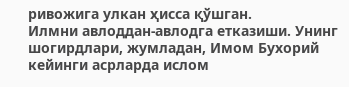ривожига улкан ҳисса қўшган.
Илмни авлоддан‑авлодга етказиши. Унинг шогирдлари, жумладан, Имом Бухорий кейинги асрларда ислом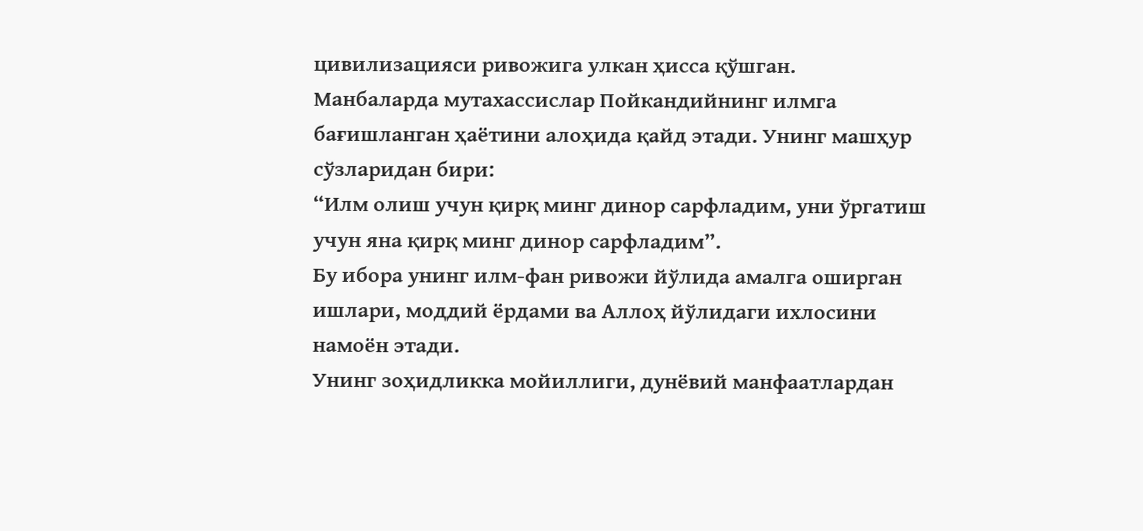цивилизацияси ривожига улкан ҳисса қўшган.
Манбаларда мутахассислар Пойкандийнинг илмга бағишланган ҳаётини алоҳида қайд этади. Унинг машҳур сўзларидан бири:
“Илм олиш учун қирқ минг динор сарфладим, уни ўргатиш учун яна қирқ минг динор сарфладим”.
Бу ибора унинг илм-фан ривожи йўлида амалга оширган ишлари, моддий ёрдами ва Аллоҳ йўлидаги ихлосини намоён этади.
Унинг зоҳидликка мойиллиги, дунёвий манфаатлардан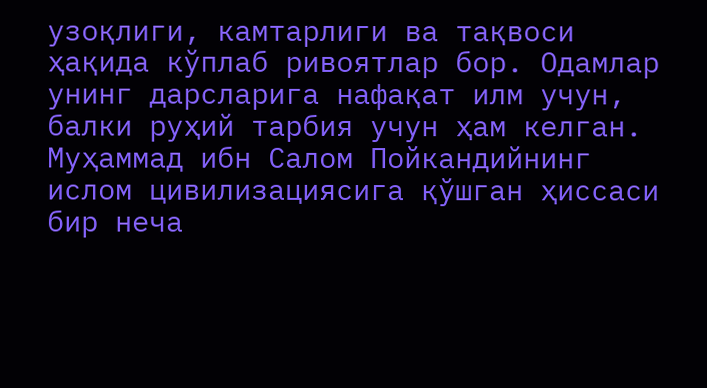узоқлиги, камтарлиги ва тақвоси ҳақида кўплаб ривоятлар бор. Одамлар унинг дарсларига нафақат илм учун, балки руҳий тарбия учун ҳам келган.
Муҳаммад ибн Салом Пойкандийнинг ислом цивилизациясига қўшган ҳиссаси бир неча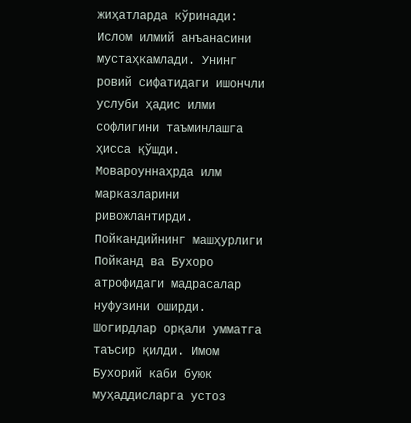жиҳатларда кўринади:
Ислом илмий анъанасини мустаҳкамлади. Унинг ровий сифатидаги ишончли услуби ҳадис илми софлигини таъминлашга ҳисса қўшди.
Мовароуннаҳрда илм марказларини ривожлантирди. Пойкандийнинг машҳурлиги Пойканд ва Бухоро атрофидаги мадрасалар нуфузини оширди.
Шогирдлар орқали умматга таъсир қилди. Имом Бухорий каби буюк муҳаддисларга устоз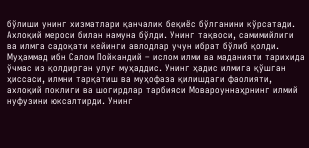бўлиши унинг хизматлари қанчалик беқиёс бўлганини кўрсатади.
Ахлоқий мероси билан намуна бўлди. Унинг тақвоси, самимийлиги ва илмга садоқати кейинги авлодлар учун ибрат бўлиб қолди.
Муҳаммад ибн Салом Пойкандий – ислом илми ва маданияти тарихида ўчмас из қолдирган улуғ муҳаддис. Унинг ҳадис илмига қўшган ҳиссаси, илмни тарқатиш ва муҳофаза қилишдаги фаолияти, ахлоқий поклиги ва шогирдлар тарбияси Мовароуннаҳрнинг илмий нуфузини юксалтирди. Унинг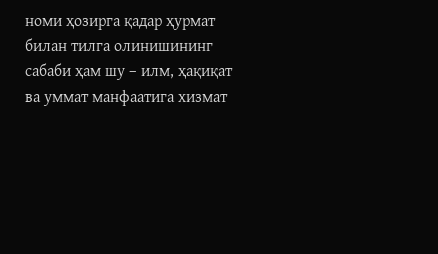номи ҳозирга қадар ҳурмат билан тилга олинишининг сабаби ҳам шу – илм, ҳақиқат ва уммат манфаатига хизмат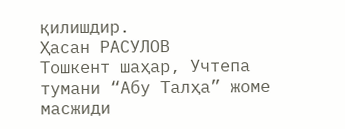қилишдир.
Ҳасан РАСУЛОВ
Тошкент шаҳар, Учтепа тумани “Абу Талҳа” жоме масжиди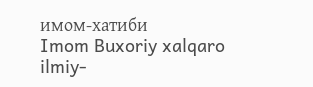имом-хатиби
Imom Buxoriy xalqaro ilmiy-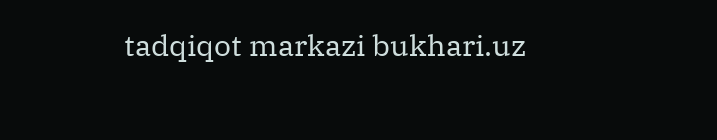tadqiqot markazi bukhari.uz